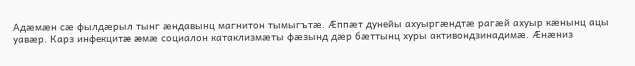Адæмæн сæ фылдæрыл тынг æндавынц магнитон тымыгътæ. Æппæт дунейы ахуыргæндтæ рагæй ахуыр кæнынц ацы уавæр. Карз инфекцитæ æмæ социалон катаклизмæты фæзынд дæр бæттынц хуры активондзинадимæ. Æнæниз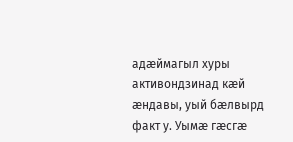адæймагыл хуры активондзинад кæй æндавы, уый бæлвырд факт у. Уымæ гæсгæ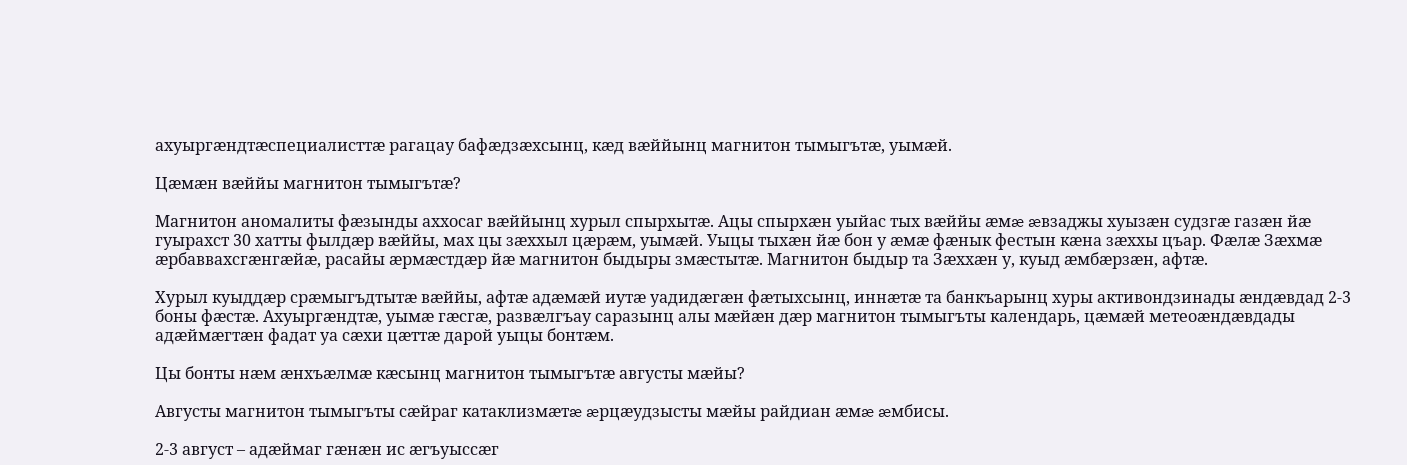ахуыргæндтæспециалисттæ рагацау бафæдзæхсынц, кæд вæййынц магнитон тымыгътæ, уымæй.

Цæмæн вæййы магнитон тымыгътæ?

Магнитон аномалиты фæзынды аххосаг вæййынц хурыл спырхытæ. Ацы спырхæн уыйас тых вæййы æмæ æвзаджы хуызæн судзгæ газæн йæ гуырахст 30 хатты фылдæр вæййы, мах цы зæххыл цæрæм, уымæй. Уыцы тыхæн йæ бон у æмæ фæнык фестын кæна зæххы цъар. Фæлæ Зæхмæ æрбаввахсгæнгæйæ, расайы æрмæстдæр йæ магнитон быдыры змæстытæ. Магнитон быдыр та Зæххæн у, куыд æмбæрзæн, афтæ.

Хурыл куыддæр срæмыгъдтытæ вæййы, афтæ адæмæй иутæ уадидæгæн фæтыхсынц, иннæтæ та банкъарынц хуры активондзинады æндæвдад 2-3 боны фæстæ. Ахуыргæндтæ, уымæ гæсгæ, развæлгъау саразынц алы мæйæн дæр магнитон тымыгъты календарь, цæмæй метеоæндæвдады адæймæгтæн фадат уа сæхи цæттæ дарой уыцы бонтæм.

Цы бонты нæм æнхъæлмæ кæсынц магнитон тымыгътæ августы мæйы?

Августы магнитон тымыгъты сæйраг катаклизмæтæ æрцæудзысты мæйы райдиан æмæ æмбисы.

2-3 август – адæймаг гæнæн ис æгъуыссæг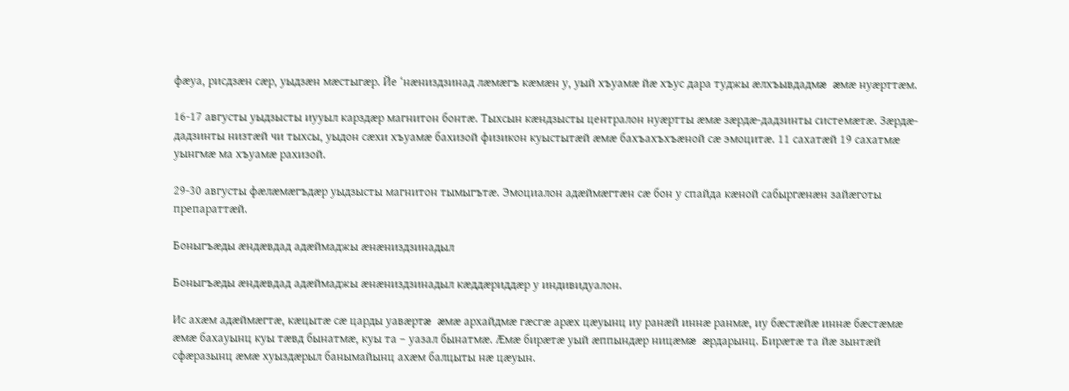фæуа, рисдзæн сæр, уыдзæн мæстыгæр. Йе ‘нæниздзинад лæмæгъ кæмæн у, уый хъуамæ йæ хъус дара туджы æлхъывдадмæ æмæ нуæрттæм.

16-17 августы уыдзысты иууыл карздæр магнитон бонтæ. Тыхсын кæндзысты централон нуæртты æмæ зæрдæ-дадзинты системæтæ. Зæрдæ-дадзинты низтæй чи тыхсы, уыдон сæхи хъуамæ бахизой физикон куыстытæй æмæ бахъахъхъæной сæ эмоцитæ. 11 сахатæй 19 сахатмæ уынгмæ ма хъуамæ рахизой.

29-30 августы фæлæмæгъдæр уыдзысты магнитон тымыгътæ. Эмоциалон адæймæгтæн сæ бон у спайда кæной сабыргæнæн зайæготы препараттæй.

Боныгъæды æндæвдад адæймаджы æнæниздзинадыл

Боныгъæды æндæвдад адæймаджы æнæниздзинадыл кæддæриддæр у индивидуалон.

Ис ахæм адæймæгтæ, кæцытæ сæ царды уавæртæ æмæ архайдмæ гæсгæ арæх цæуынц иу ранæй иннæ ранмæ, иу бæстæйæ иннæ бæстæмæ æмæ бахауынц куы тæвд бынатмæ, куы та – уазал бынатмæ. Æмæ бирæтæ уый æппындæр ницæмæ æрдарынц. Бирæтæ та йæ зынтæй сфæразынц æмæ хуыздæрыл банымайынц ахæм балцыты нæ цæуын.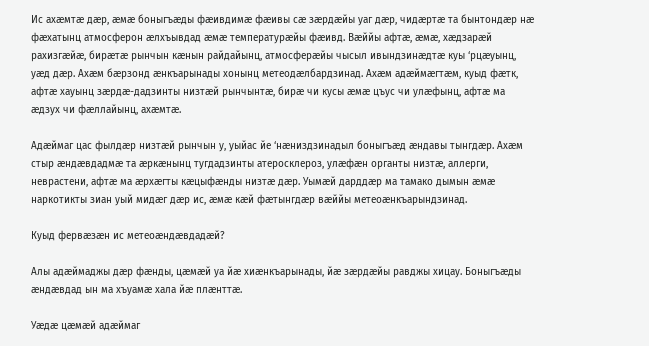Ис ахæмтæ дæр, æмæ боныгъæды фæивдимæ фæивы сæ зæрдæйы уаг дæр, чидæртæ та бынтондæр нæ фæхатынц атмосферон æлхъывдад æмæ температурæйы фæивд. Вæййы афтæ, æмæ, хæдзарæй рахизгæйæ, бирæтæ рынчын кæнын райдайынц, атмосферæйы чысыл ивындзинæдтæ куы ‘рцæуынц, уæд дæр. Ахæм бæрзонд æнкъарынады хонынц метеодæлбардзинад. Ахæм адæймæгтæм, куыд фæтк, афтæ хауынц зæрдæ-дадзинты низтæй рынчынтæ, бирæ чи кусы æмæ цъус чи улæфынц, афтæ ма æдзух чи фæллайынц, ахæмтæ.

Адæймаг цас фылдæр низтæй рынчын у, уыйас йе ‘нæниздзинадыл боныгъæд æндавы тынгдæр. Ахæм стыр æндæвдадмæ та æркæнынц тугдадзинты атеросклероз, улæфæн органты низтæ, аллерги, неврастени, афтæ ма æрхæгты кæцыфæнды низтæ дæр. Уымæй дарддæр ма тамако дымын æмæ наркотикты зиан уый мидæг дæр ис, æмæ кæй фæтынгдæр вæййы метеоæнкъарындзинад.

Куыд фервæзæн ис метеоæндæвдадæй?

Алы адæймаджы дæр фæнды, цæмæй уа йæ хиæнкъарынады, йæ зæрдæйы равджы хицау. Боныгъæды æндæвдад ын ма хъуамæ хала йæ плæнттæ.

Уæдæ цæмæй адæймаг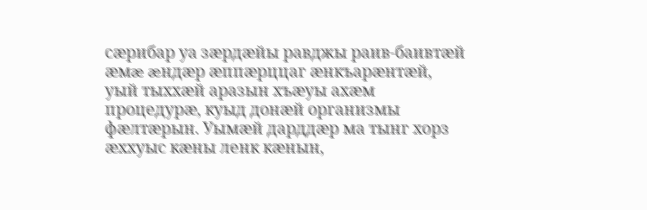сæрибар уа зæрдæйы равджы раив-баивтæй æмæ æндæр æппæрццаг æнкъарæнтæй, уый тыххæй аразын хъæуы ахæм процедурæ, куыд донæй организмы фæлтæрын. Уымæй дарддæр ма тынг хорз æххуыс кæны ленк кæнын,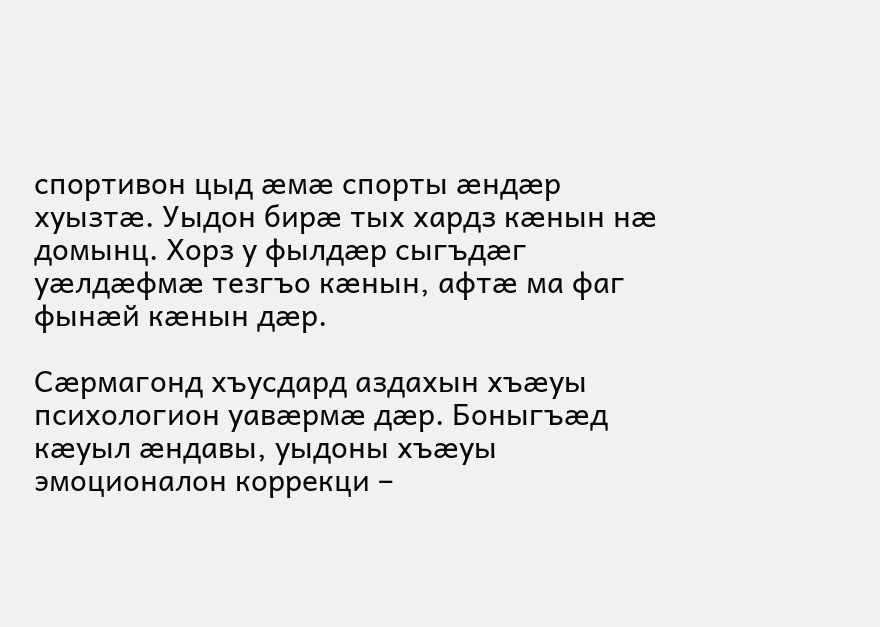спортивон цыд æмæ спорты æндæр хуызтæ. Уыдон бирæ тых хардз кæнын нæ домынц. Хорз у фылдæр сыгъдæг уæлдæфмæ тезгъо кæнын, афтæ ма фаг фынæй кæнын дæр.

Сæрмагонд хъусдард аздахын хъæуы психологион уавæрмæ дæр. Боныгъæд кæуыл æндавы, уыдоны хъæуы эмоционалон коррекци –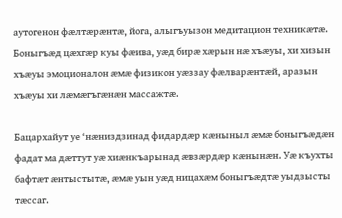аутогенон фæлтæрæнтæ, йога, алыгъуызон медитацион техникæтæ. Боныгъæд цæхгæр куы фæива, уæд бирæ хæрын нæ хъæуы, хи хизын хъæуы эмоционалон æмæ физикон уæззау фæлварæнтæй, аразын хъæуы хи лæмæгъгæнæн массажтæ.

Бацархайут уе ‘нæниздзинад фидардæр кæныныл æмæ боныгъæдæн фадат ма дæттут уæ хиæнкъарынад æвзæрдæр кæнынæн. Уæ къухты бафтæт æнтыстытæ, æмæ уын уæд ницахæм боныгъæдтæ уыдзысты тæссаг.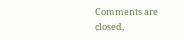Comments are closed,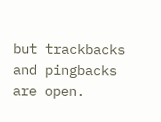but trackbacks and pingbacks are open.